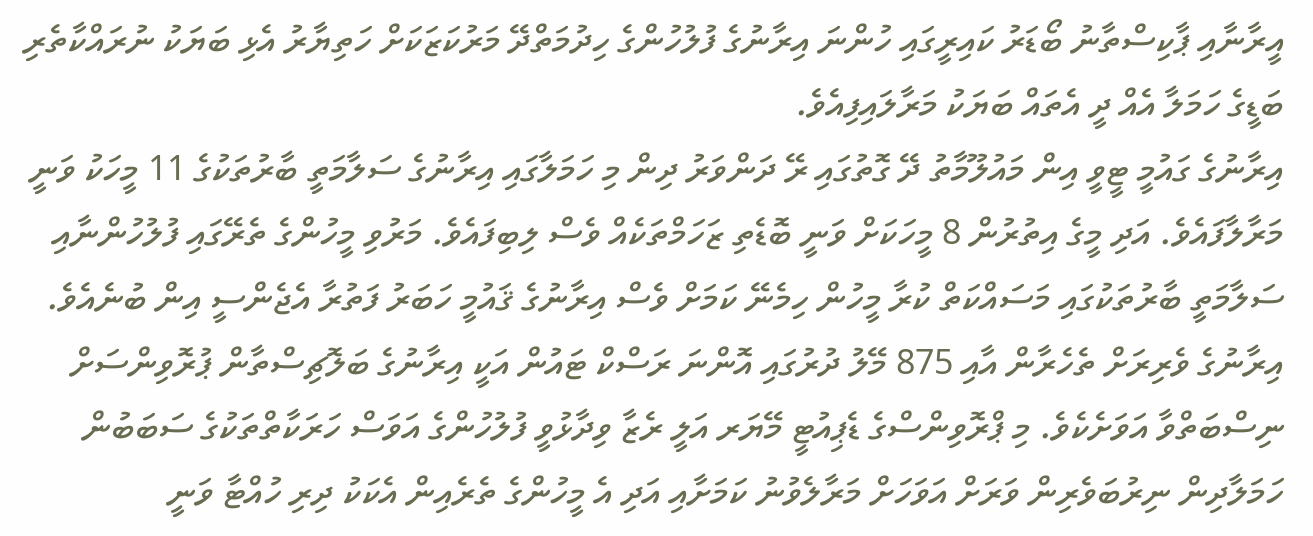އީރާނާއި ޕާކިސްތާނު ބޯޑަރު ކައިރީގައި ހުންނަ އިރާނުގެ ފުލުހުންގެ ހިދުމަތްދޭ މަރުކަޒަކަށް ހަތިޔާރު އެޅި ބަޔަކު ނުރައްކާތެރި ބަޑީގެ ހަމަލާ އެއް ދީ އެތައް ބަޔަކު މަރާލައިފިއެވެ.
އިރާނުގެ ގައުމީ ޓީވީ އިން މައުލޫމާތު ދޭ ގޮތުގައި ރޭ ދަންވަރު ދިން މި ހަމަލާގައި އިރާނުގެ ސަލާމަތީ ބާރުތަކުގެ 11 މީހަކު ވަނީ މަރާލާފައެވެ. އަދި މީގެ އިތުރުން 8 މީހަކަށް ވަނީ ބޮޑެތި ޒަހަމްތަކެއް ވެސް ލިބިފައެވެ. މަރުވި މީހުންގެ ތެރޭގައި ފުލުހުންނާއި ސަލާމަތީ ބާރުތަކުގައި މަސައްކަތް ކުރާ މީހުން ހިމެނޭ ކަމަށް ވެސް އިރާނުގެ ޤައުމީ ހަބަރު ފަތުރާ އެޖެންސީ އިން ބުނެއެވެ.
އިރާނުގެ ވެރިރަށް ތެހެރާން އާއި 875 މޭލު ދުރުގައި އޮންނަ ރަސްކް ޓައުން އަކީ އިރާނުގެ ބަލޮޗިސްތާން ޕުރޮވިންސަށް ނިސްބަތްވާ އަވަށެކެވެ. މި ޕްރޮވިންސްގެ ޑެޕިއުޓީ މޭޔަރ އަލީ ރެޒާ ވިދާޅުވީ ފުލުހުންގެ އަވަސް ހަރަކާތްތަކުގެ ސަބަބުން ހަމަލާދިން ނިރުބަވެރިން ވަރަށް އަވަހަށް މަރާލެވުނު ކަމަށާއި އަދި އެ މީހުންގެ ތެރެއިން އެކަކު ދިރި ހުއްޓާ ވަނީ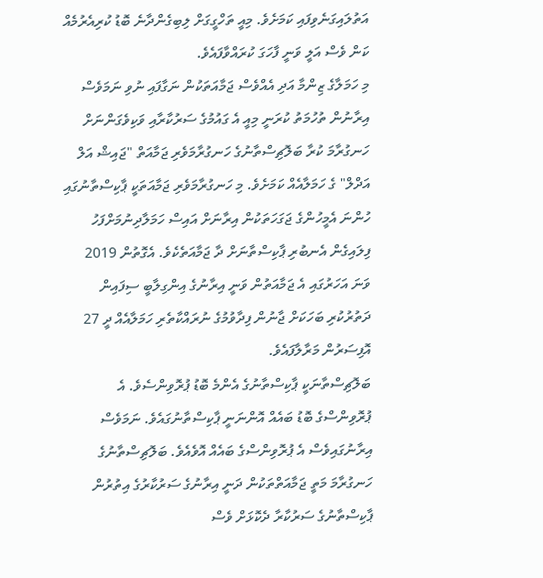އަތުލައިގަނެވިފައި ކަމަށެވެ. މިއީ ތަހްގީގަށް ލިބިގެންދާނެ ބޮޑު ކުރިއެރުމެއް ކަން ވެސް އަލީ ވަނީ ފާހަގަ ކުރައްވާފައެވެ.
މި ހަމަލާގެ ޒިންމާ އަދި އެއްވެސް ޖަމާއަތަކުން ނަގާފައި ނުވި ނަމަވެސް އިރާނުން ތުހުމަތު ކުރަނީ މިއީ އެ ގައުމުގެ ސަރުކާރާއި ވަކިވެގަންނަށް ހަނގުރާމަ ކުރާ ބަލޮޗިސްތާނުގެ ހަނގުރާމަވެރި ޖަމާއަތް "ޖައިޝް އަލް އަދްލް" ގެ ހަމަލާއެއް ކަމަށެވެ. މި ހަނގުރާމަވެރި ޖަމާއަތަކީ ޕާކިސްތާނުގައި ހުންނަ އެމީހުންގެ ޖަގަހަތަކުން އިރާނަށް އައިސް ހަމަލާދިނުމަށްފަހު ފިލައިގެން އެނބުރި ޕާކިސްތާނަށް ދާ ޖަމާއަތެކެވެ. އެގޮތުން 2019 ވަނަ އަހަރުގައި އެ ޖަމާއަތުން ވަނީ އިރާނުގެ އިންގިލާބީ ސިފައިން ދަތުރުކުރި ބަހަކަށް ޖާނުން ފިދާވުމުގެ ނުރައްކާތެރި ހަމަލާއެއް ދީ 27 އޮފިސަރުން މަރާލާފައެވެ.
ބަލޮޗިސްތާނަކީ ޕާކިސްތާނުގެ އެންމެ ބޮޑު ޕުރޮވިންސެވެ. އެ ޕުރޮވިންސްގެ ބޮޑު ބައެއް އޮންނަނީ ޕާކިސްތާނުގައެވެ. ނަމަވެސް އިރާނުގައިވެސް އެ ޕުރޮވިންސްގެ ބައެއް އޮވެއެވެ. ބަލޮޗިސްތާނުގެ ހަނގުރާމަ މަތީ ޖަމާއަތްތަކުން ދަނީ އިރާނުގެ ސަރުކާރުގެ އިތުރުން ޕާކިސްތާނުގެ ސަރުކާރާ ދެކޮޅަށް ވެސް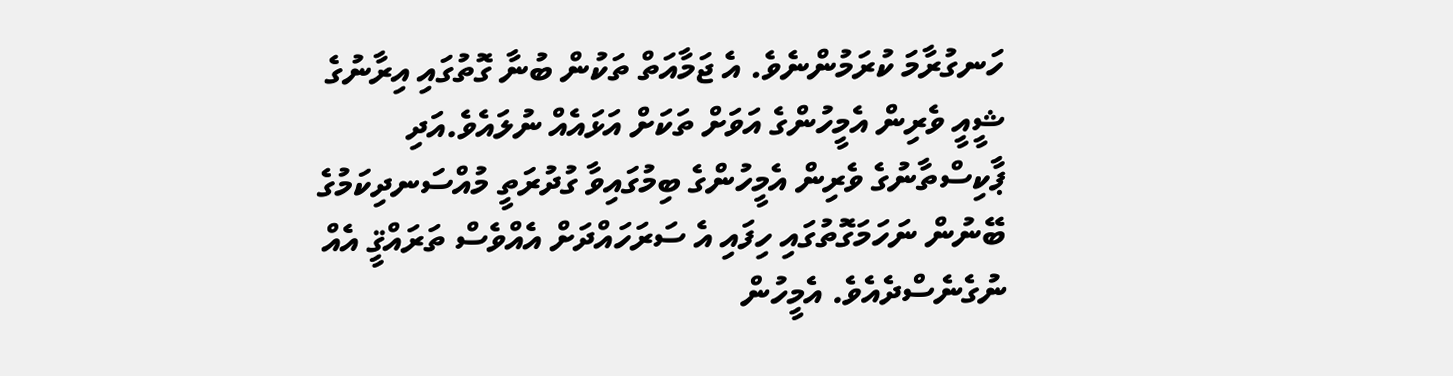ހަނގުރާމަ ކުރަމުންނެވެ. އެ ޖަމާއަތް ތަކުން ބުނާ ގޮތުގައި އިރާނުގެ ޝީއީ ވެރިން އެމީހުންގެ އަވަށް ތަކަށް އަޅައެއް ނުލައެވެ.އަދި ޕާކިސްތާނުގެ ވެރިން އެމީހުންގެ ބިމުގައިވާ ގުދުރަތީ މުއްސަނދިކަމުގެ ބޭނުން ނަހަމަގޮތުގައި ހިފައި އެ ސަރަހައްދަށް އެއްވެސް ތަރައްޤީ އެއް ނުގެނެސްދެއެވެ. އެމީހުން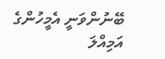ބޭނުންވަނީ އެމީހުންގެ އަމިއްލަ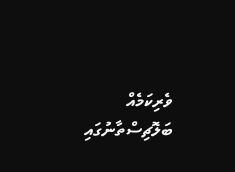ވެރިކަމެއް ބަލޮޗިސްތާނުގައި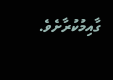ގާއިމުކުރާށެވެ.